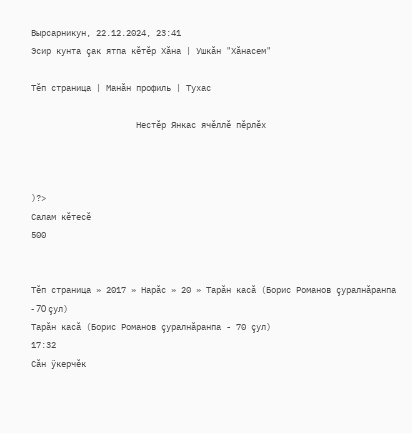Вырсарникун, 22.12.2024, 23:41
Эсир кунта çак ятпа кĕтĕр Хăна | Ушкăн "Хăнасем"

Тĕп страница | Манăн профиль | Тухас

                     Нестĕр Янкас ячĕллĕ пĕрлĕх



)?>
Салам кĕтесĕ
500


Тĕп страница » 2017 » Нарăс » 20 » Тарăн касă (Борис Романов çуралнăранпа - 70 çул)
Тарăн касă (Борис Романов çуралнăранпа - 70 çул)
17:32
Сăн ÿкерчĕк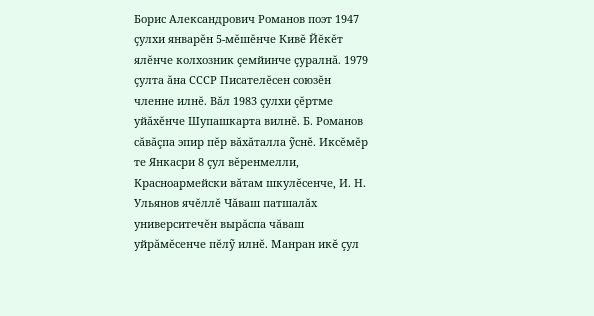Борис Александрович Романов поэт 1947 çулхи январĕн 5-мĕшĕнче Кивĕ Йĕкĕт ялĕнче колхозник çемйинче çуралнă. 1979 çулта ăна СССР Писателĕсен союзĕн членне илнĕ. Вăл 1983 çулхи çĕртме уйăхĕнче Шупашкарта вилнĕ. Б. Романов сăвăçпа эпир пĕр вăхăталла ỹснĕ. Иксĕмĕр те Янкасри 8 çул вĕренмелли, Красноармейски вăтам шкулĕсенче, И. Н. Ульянов ячĕллĕ Чăваш патшалăх университечĕн вырăспа чăваш уйрăмĕсенче пĕлỹ илнĕ. Манран икĕ çул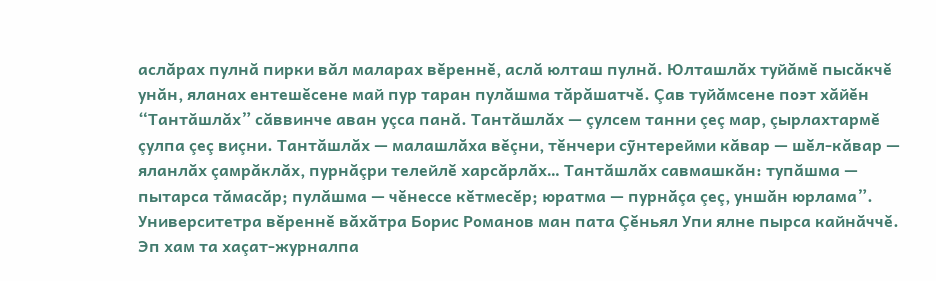аслăрах пулнă пирки вăл маларах вĕреннĕ, аслă юлташ пулнă. Юлташлăх туйăмĕ пысăкчĕ унăн, яланах ентешĕсене май пур таран пулăшма тăрăшатчĕ. Çав туйăмсене поэт хăйĕн “Тантăшлăх” сăввинче аван уçса панă. Тантăшлăх — çулсем танни çеç мар, çырлахтармĕ çулпа çеç виçни. Тантăшлăх — малашлăха вĕçни, тĕнчери сỹнтерейми кăвар — шĕл-кăвар — яланлăх çамрăклăх, пурнăçри телейлĕ харсăрлăх… Тантăшлăх савмашкăн: тупăшма — пытарса тăмасăр; пулăшма — чĕнессе кĕтмесĕр; юратма — пурнăçа çеç, уншăн юрлама”. Университетра вĕреннĕ вăхăтра Борис Романов ман пата Çĕньял Упи ялне пырса кайнăччĕ. Эп хам та хаçат-журналпа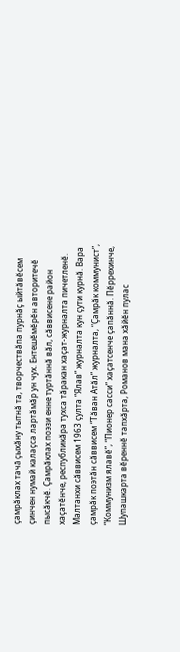çамрăклах тачă çыхăну тытнă та, творчествăпа пурнăç ыйтăвĕсем çинчен нумай калаçса лартăмăр ун чух. Ентешĕмĕрĕн авторитечĕ пысăкчĕ. Çамрăклах поэзи енне туртăннă вăл, сăввисене район хаçатĕнче, республикăра тухса тăракан хаçат-журналта пичетленĕ. Малтанхи сăввисем 1963 çулта “Ялав” журналта кун çути курнă. Вара çамрăк поэтăн сăввисем “Тăван Атăл” журналта, “Çамрăк коммунист”, “Коммунизм ялавĕ”, “Пионер сасси” хаçатсенче çапăннă. Пĕррехинче, Шупашкарта вĕреннĕ тапхăрта, Романов мана хăйĕн пулас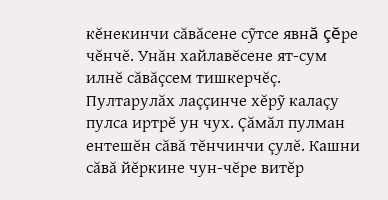кĕнекинчи сăвăсене сỹтсе явнă çĕре чĕнчĕ. Унăн хайлавĕсене ят-сум илнĕ сăвăçсем тишкерчĕç. Пултарулăх лаççинче хĕрỹ калаçу пулса иртрĕ ун чух. Çăмăл пулман ентешĕн сăвă тĕнчинчи çулĕ. Кашни сăвă йĕркине чун-чĕре витĕр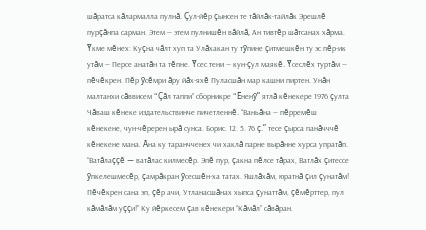шăратса кăлармалла пулнă. Çул-йĕр çынсен те тăйлăк-тайлăк Эрешлĕ пурçăнпа сарман. Этем — этем пулнишĕн вăйлă, Ан тивтĕр шăтсанах хăрма. Ỹкме мĕнех: Куçна чăлт хуп та Улăхакан ту тỹпине çитмешкĕн ту эс пĕр-ик утăм — Персе анатăн та тĕпне. Ỹсес тени — кун-çул маякĕ. Ỹсеслĕх туртăм — пĕчĕкрен. Пĕр ỹсĕмри ăру йăх-яхĕ Пуласшăн мар кашни пиртен. Унăн малтанхи сăввисем “Çăл таппи” сборникре “Ĕненỹ” ятлă кĕнекере 1976 çулта Чăваш кĕнеке издательствинче пичетленнĕ. “Ваньăна — пĕрремĕш кĕнекене, чун-чĕререн ырă сунса. Борис. 12. 5. 76 ç.” тесе çырса панăчччĕ кĕнекене мана. Ăна ку таранчченех чи хаклă парне вырăнне хурса упратăп. “Ватăлаççĕ — ватăлас килмесĕр. Эпĕ пур, çакна пĕлсе тăрах, Ватлăх çитессе ỹпкелешмесĕр, çамрăкран ỹсесшĕн-ха татах. Яшлăхăм, юратнă çил çунатăм! Пĕчĕкрен сана эп, çĕр ачи, Утланасшăнах хыпса çунаттăм, çĕмĕрттер, пул кăмăлăм уççи!” Ку йĕркесем çав кĕнекери “Кăмăл” сăвăран.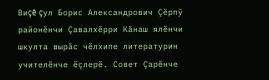Виçĕ çул Борис Александрович Çĕрпỹ районĕнчи Çавалхĕрри Кăнаш ялĕнчи шкулта вырăс чĕлхипе литературин учителĕнче ĕçлерĕ. Совет Çарĕнче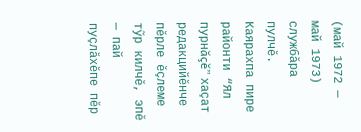(май 1972 — май 1973) службăра пулчĕ. Каярахпа пире районти “Ял пурнăçĕ” хаçат редакцийĕнче пĕрле ĕçлеме тỹр килчĕ, эпĕ — пай пуçлăхĕпе пĕр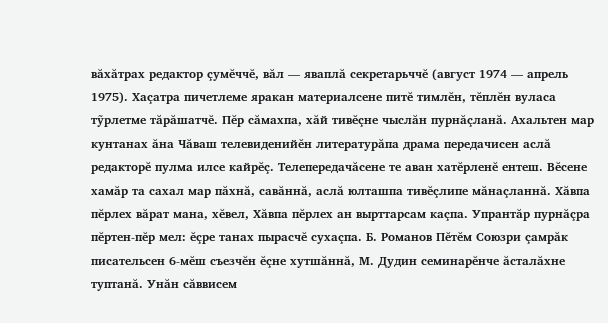вăхăтрах редактор çумĕччĕ, вăл — яваплă секретарьччĕ (август 1974 — апрель 1975). Хаçатра пичетлеме яракан материалсене питĕ тимлĕн, тĕплĕн вуласа тỹрлетме тăрăшатчĕ. Пĕр сăмахпа, хăй тивĕçне чыслăн пурнăçланă. Ахальтен мар кунтанах ăна Чăваш телевиденийĕн литературăпа драма передачисен аслă редакторĕ пулма илсе кайрĕç. Телепередачăсене те аван хатĕрленĕ ентеш. Вĕсене хамăр та сахал мар пăхнă, савăннă, аслă юлташпа тивĕçлипе мăнаçланнă. Хăвпа пĕрлех вăрат мана, хĕвел, Хăвпа пĕрлех ан вырттарсам каçпа. Упрантăр пурнăçра пĕртен-пĕр мел: ĕçре танах пырасчĕ сухаçпа. Б. Романов Пĕтĕм Союзри çамрăк писательсен 6-мĕш съезчĕн ĕçне хутшăннă, М. Дудин семинарĕнче ăсталăхне туптанă. Унăн сăввисем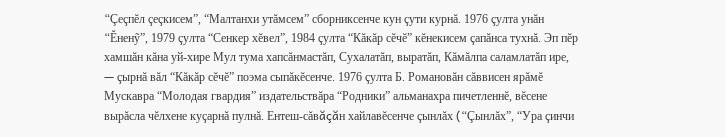“Çеçпĕл çеçкисем”, “Малтанхи утăмсем” сборниксенче кун çути курнă. 1976 çулта унăн “Ĕненỹ”, 1979 çулта “Сенкер хĕвел”, 1984 çулта “Кăкăр сĕчĕ” кĕнекисем çапăнса тухнă. Эп пĕр хамшăн кăна уй-хире Мул тума хапсăнмастăп, Сухалатăп, выратăп, Кăмăлпа саламлатăп ире, — çырнă вăл “Кăкăр сĕчĕ” поэма сыпăкĕсенче. 1976 çулта Б. Романовăн сăввисен ярăмĕ Мускавра “Молодая гвардия” издательствăра “Родники” альманахра пичетленнĕ, вĕсене вырăсла чĕлхене куçарнă пулнă. Ентеш-сăвăçăн хайлавĕсенче çынлăх (“Çынлăх”, “Ура çинчи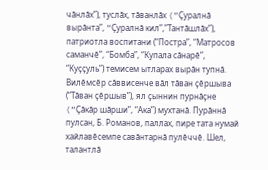чăнлăх”), туслăх, тăванлăх (“Çуралнă вырăнта”, “Çуралнă кил”,”Тантăшлăх”), патриотла воспитани (“Постра”, “Матросов саманчĕ”, “Бомба”, “Купала сăнарĕ”, “Куççуль”) темисем ытларах вырăн тупнă. Вилĕмсĕр сăввисенче вăл тăван çĕршыва (“Тăван çĕршыв”), ял çыннин пурнăçне (“Çăкăр шăрши”, “Ака”) мухтанă. Пурăннă пулсан, Б. Романов, паллах, пире тата нумай хайлавĕсемпе савăнтарнă пулĕччĕ. Шел, талантлă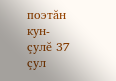поэтăн кун-çулĕ 37 çул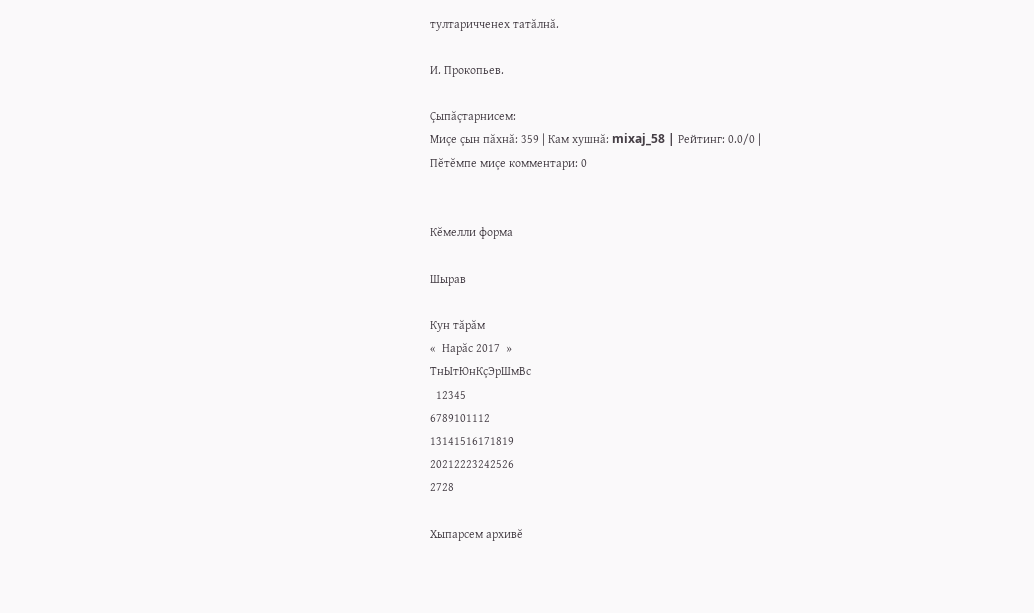тултаричченех татăлнă.

И. Прокопьев.

Çыпăçтарнисем:
Миçе çын пăхнă: 359 | Кам хушнă: mixaj_58 | Рейтинг: 0.0/0 |
Пĕтĕмпе миçе комментари: 0


Кĕмелли форма

Шырав

Кун тăрăм
«  Нарăс 2017  »
ТнЫтЮнКçЭрШмВс
  12345
6789101112
13141516171819
20212223242526
2728

Хыпарсем архивĕ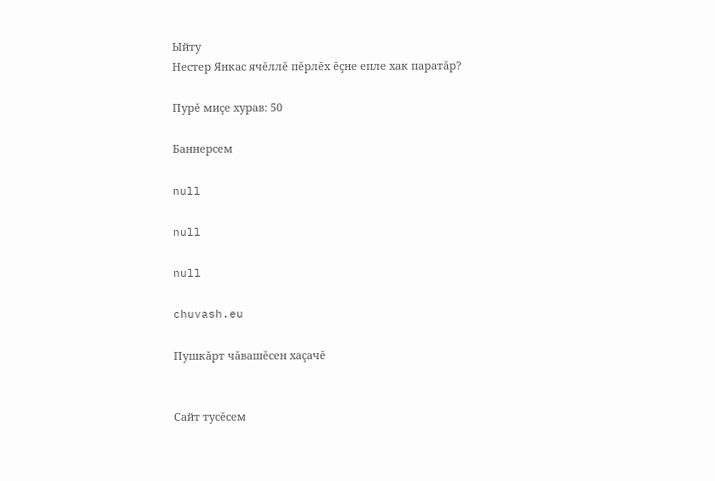Ыйту
Нестер Янкас ячĕллĕ пĕрлĕх ĕçне епле хак паратăр?

Пурĕ миçе хурав: 50

Баннерсем

null

null

null

chuvash.eu

Пушкăрт чăвашĕсен хаçачĕ


Сайт тусĕсем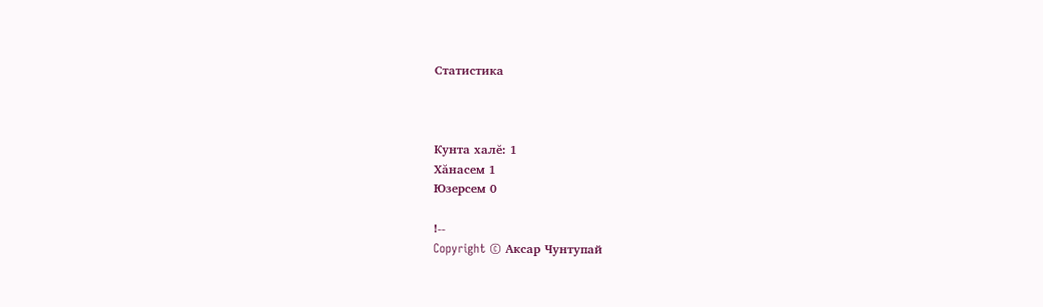Статистика



Кунта халĕ: 1
Хăнасем 1
Юзерсем 0

!--
Copyright © Аксар Чунтупай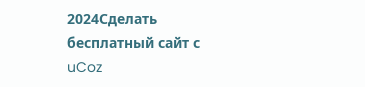2024Сделать бесплатный сайт с uCoz